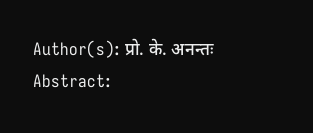Author(s): प्रो. के. अनन्तः
Abstract: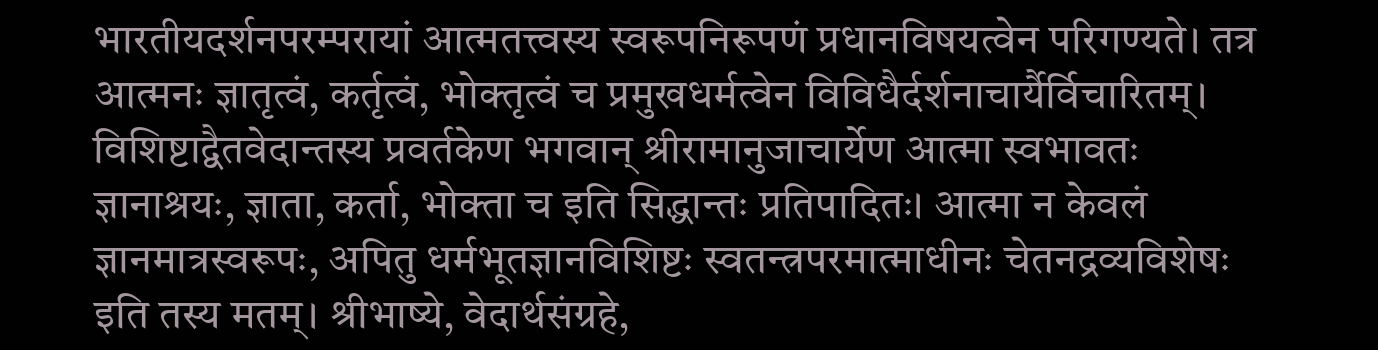भारतीयदर्शनपरम्परायां आत्मतत्त्वस्य स्वरूपनिरूपणं प्रधानविषयत्वेन परिगण्यते। तत्र आत्मनः ज्ञातृत्वं, कर्तृत्वं, भोक्तृत्वं च प्रमुखधर्मत्वेन विविधैर्दर्शनाचार्यैर्विचारितम्। विशिष्टाद्वैतवेदान्तस्य प्रवर्तकेण भगवान् श्रीरामानुजाचार्येण आत्मा स्वभावतः ज्ञानाश्रयः, ज्ञाता, कर्ता, भोक्ता च इति सिद्धान्तः प्रतिपादितः। आत्मा न केवलं ज्ञानमात्रस्वरूपः, अपितु धर्मभूतज्ञानविशिष्टः स्वतन्त्रपरमात्माधीनः चेतनद्रव्यविशेषः इति तस्य मतम्। श्रीभाष्ये, वेदार्थसंग्रहे,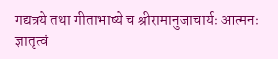गद्यत्रये तथा गीताभाष्ये च श्रीरामानुजाचार्यः आत्मनः ज्ञातृत्वं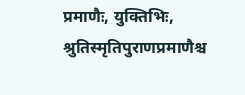प्रमाणैः, युक्तिभिः, श्रुतिस्मृतिपुराणप्रमाणैश्च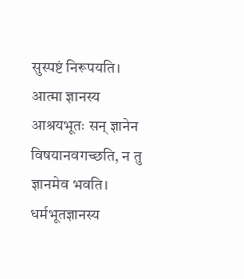सुस्पष्टं निरूपयति। आत्मा ज्ञानस्य आश्रयभूतः सन् ज्ञानेन विषयानवगच्छति, न तु ज्ञानमेव भवति। धर्मभूतज्ञानस्य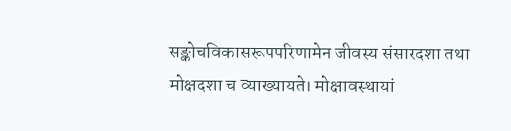सङ्कोचविकासरूपपरिणामेन जीवस्य संसारदशा तथा मोक्षदशा च व्याख्यायते। मोक्षावस्थायां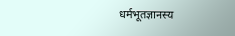धर्मभूतज्ञानस्य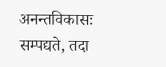अनन्तविकासः सम्पद्यते, तदा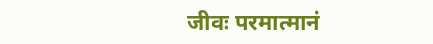जीवः परमात्मानं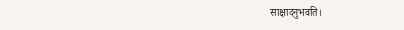साक्षादनुभवति।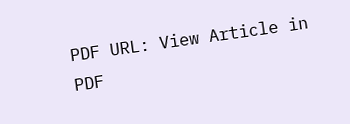PDF URL: View Article in PDF